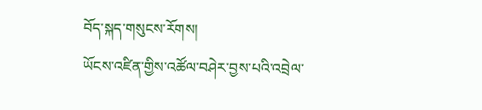བོད་སྐད་གསུངས་རོགས།
ཡོངས་འཛིན་གྱིས་འཚོལ་བཤེར་བྱས་པའི་འབྲེལ་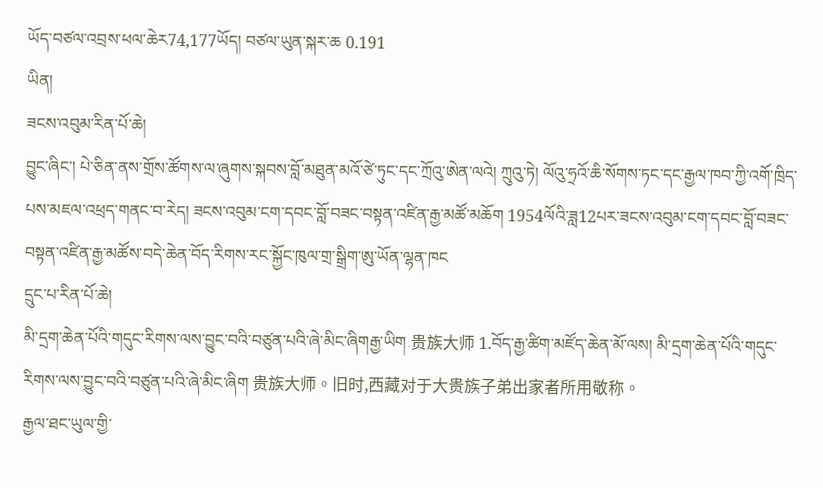ཡོད་བཙལ་འབྲས་ཕལ་ཆེར74,177ཡོད། བཙལ་ཡུན་སྐར་ཆ 0.191
ཡིན།
ཟངས་འབུམ་རིན་པོ་ཆེ།
བྱུང་ཞིང་། པེ་ཅིན་ནས་གྲོས་ཚོགས་ལ་ཞུགས་སྐབས་བློ་མཐུན་མའོ་ཙེ་ཏུང་དང་ཀྲོའུ་ཨེན་ལའེ། ཀྲུའུ་ཏེ། ལོའུ་ཧྲའོ་ཆི་སོགས་ཏང་དང་རྒྱལ་ཁབ་ཀྱི་འགོ་ཁྲིད་པས་མཇལ་འཕྲད་གནང་བ་རེད། ཟངས་འབུམ་ངག་དབང་བློ་བཟང་བསྟན་འཛིན་རྒྱ་མཚོ་མཆོག 1954ལོའི་ཟླ12པར་ཟངས་འབུམ་ངག་དབང་བློ་བཟང་བསྟན་འཛིན་རྒྱ་མཚོས་བདེ་ཆེན་བོད་རིགས་རང་སྐྱོང་ཁུལ་གྲ་སྒྲིག་ཨུ་ཡོན་ལྷན་ཁང
དྲུང་པ་རིན་པོ་ཆེ།
མི་དྲག་ཆེན་པོའི་གདུང་རིགས་ལས་བྱུང་བའི་བཙུན་པའི་ཞེ་མིང་ཞིགརྒྱ་ཡིག 贵族大师 1.བོད་རྒྱ་ཚིག་མཛོད་ཆེན་མོ་ལས། མི་དྲག་ཆེན་པོའི་གདུང་རིགས་ལས་བྱུང་བའི་བཙུན་པའི་ཞེ་མིང་ཞིག 贵族大师。旧时,西藏对于大贵族子弟出家者所用敬称。
རྒྱལ་ཐང་ཡུལ་གྱི་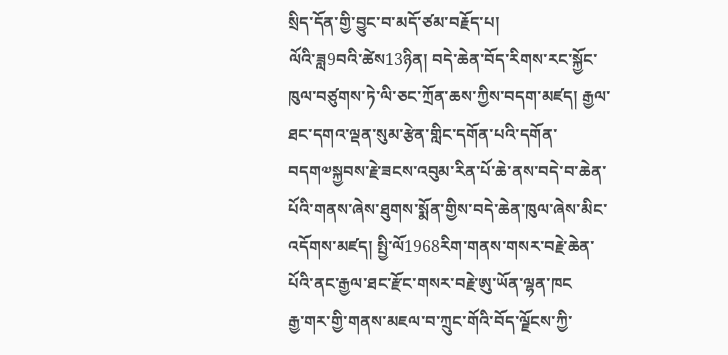སྲིད་དོན་གྱི་བྱུང་བ་མདོ་ཙམ་བརྗོད་པ།
ལོའི་ཟླ9བའི་ཚེས13ཉིན། བདེ་ཆེན་བོད་རིགས་རང་སྐྱོང་ཁུལ་བཙུགས་ཏེ་ལི་ཅང་ཀྲོན་ཆས་ཀྱིས་བདག་མཛད། རྒྱལ་ཐང་དགའ་ལྡན་སུམ་རྩེན་གླིང་དགོན་པའི་དགོན་བདག༧སྐྱབས་རྗེ་ཟངས་འབུམ་རིན་པོ་ཆེ་ནས་བདེ་བ་ཆེན་པོའི་གནས་ཞེས་ཐུགས་སྨོན་གྱིས་བདེ་ཆེན་ཁུལ་ཞེས་མིང་འདོགས་མཛད། སྤྱི་ལོ1968རིག་གནས་གསར་བརྗེ་ཆེན་པོའི་ནང་རྒྱལ་ཐང་རྫོང་གསར་བརྗེ་ཨུ་ཡོན་ལྷན་ཁང
རྒྱ་གར་གྱི་གནས་མཇལ་བ་ཀྲུང་གོའི་བོད་ལྗོངས་ཀྱི་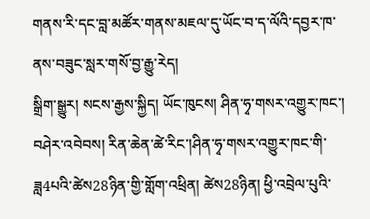གནས་རི་དང་བླ་མཚོར་གནས་མཇལ་དུ་ཡོང་བ་ད་ལོའི་དབྱར་ཁ་ནས་བཟུང་སླར་གསོ་བྱ་རྒྱུ་རེད།
སྒྲིག་སྒྱུར། སངས་རྒྱས་སྐྱིད། ཡོང་ཁུངས། ཤིན་ཧྭ་གསར་འགྱུར་ཁང་། བཤེར་འབེབས། རིན་ཆེན་ཚེ་རིང་།ཤིན་ཧྭ་གསར་འགྱུར་ཁང་གི་ཟླ4པའི་ཚེས28ཉིན་གྱི་གློག་འཕྲིན། ཚེས28ཉིན། ཕྱི་འབྲེལ་པུའི་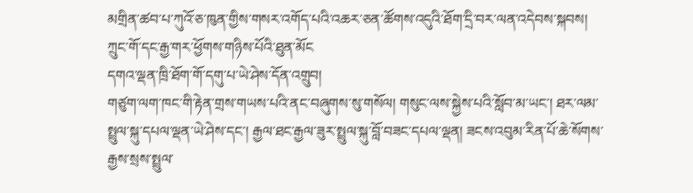མགྲིན་ཚབ་པ་ཀུའོ་ཅ་ཁུན་གྱིས་གསར་འགོད་པའི་འཆར་ཅན་ཚོགས་འདུའི་ཐོག་དྲི་བར་ལན་འདེབས་སྐབས། ཀྲུང་གོ་དང་རྒྱ་གར་ཕྱོགས་གཉིས་པོའི་ཐུན་མོང
དགའ་ལྡན་ཁྲི་ཐོག་གོ་དགུ་པ་ཡེ་ཤེས་དོན་འགྲུབ།
གཙུག་ལག་ཁང་གི་རྟེན་གྲས་གཡས་པའི་ནང་བཞུགས་སུ་གསོལ། གསུང་ལས་སྐྱེས་པའི་སློབ་མ་ཡང་། ཐར་ལམ་སྤྲུལ་སྐུ་དཔལ་ལྡན་ཡེ་ཤེས་དང་། རྒྱལ་ཐང་རྒྱལ་ཟུར་སྤྲུལ་སྐུ་བློ་བཟང་དཔལ་ལྡན། ཟངས་འབུམ་རིན་པོ་ཆེ་སོགས་རྒྱས་སྲས་སྤྲུལ་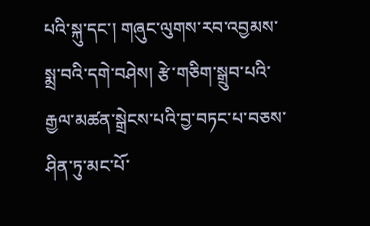པའི་སྐུ་དང་། གཞུང་ལུགས་རབ་འབྱམས་སྨྲ་བའི་དགེ་བཤེས། རྩེ་གཅིག་སྒྲུབ་པའི་རྒྱལ་མཚན་སྒྲེངས་པའི་བྱ་བཏང་པ་བཅས་ཤིན་ཏུ་མང་པོ་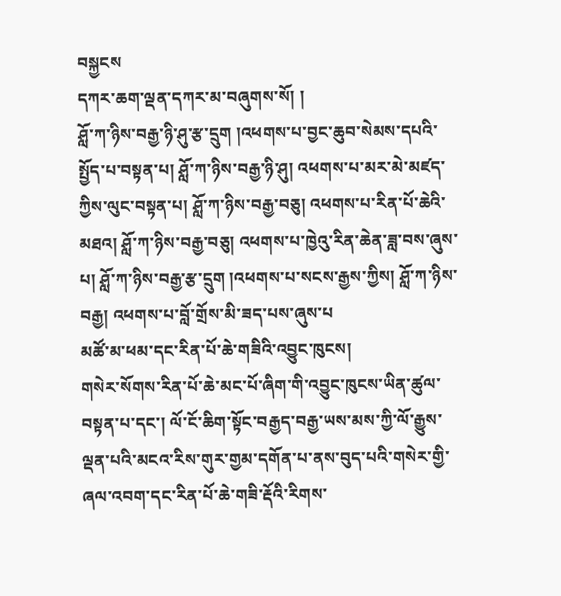བསྐྱངས
དཀར་ཆག་ལྡན་དཀར་མ་བཞུགས་སོ། །
ཤློ་ཀ་ཉིས་བརྒྱ་ཉི་ཤུ་རྩ་དྲུག །འཕགས་པ་བྱང་ཆུབ་སེམས་དཔའི་སྤྱོད་པ་བསྟན་པ། ཤློ་ཀ་ཉིས་བརྒྱ་ཉི་ཤུ། འཕགས་པ་མར་མེ་མཛད་ཀྱིས་ལུང་བསྟན་པ། ཤློ་ཀ་ཉིས་བརྒྱ་བཅུ། འཕགས་པ་རིན་པོ་ཆེའི་མཐའ། ཤློ་ཀ་ཉིས་བརྒྱ་བཅུ། འཕགས་པ་ཁྱེའུ་རིན་ཆེན་ཟླ་བས་ཞུས་པ། ཤློ་ཀ་ཉིས་བརྒྱ་རྩ་དྲུག །འཕགས་པ་སངས་རྒྱས་ཀྱིས། ཤློ་ཀ་ཉིས་བརྒྱ། འཕགས་པ་བློ་གྲོས་མི་ཟད་པས་ཞུས་པ
མཚོ་མ་ཕམ་དང་རིན་པོ་ཆེ་གཟིའི་འབྱུང་ཁུངས།
གསེར་སོགས་རིན་པོ་ཆེ་མང་པོ་ཞིག་གི་འབྱུང་ཁུངས་ཡིན་ཚུལ་བསྟན་པ་དང་། ལོ་ངོ་ཆིག་སྟོང་བརྒྱད་བརྒྱ་ཡས་མས་ཀྱི་ལོ་རྒྱུས་ལྡན་པའི་མངའ་རིས་གུར་གྱམ་དགོན་པ་ནས་བུད་པའི་གསེར་གྱི་ཞལ་འབག་དང་རིན་པོ་ཆེ་གཟི་རྡོའི་རིགས་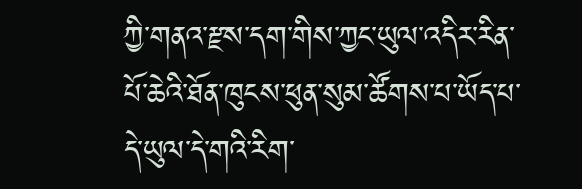ཀྱི་གནའ་རྫས་དག་གིས་ཀྱང་ཡུལ་འདིར་རིན་པོ་ཆེའི་ཐོན་ཁུངས་ཕུན་སུམ་ཚོགས་པ་ཡོད་པ་དེ་ཡུལ་དེ་གའི་རིག་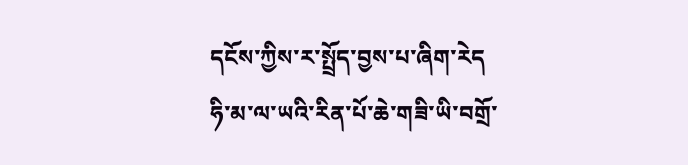དངོས་ཀྱིས་ར་སྤྲོད་བྱས་པ་ཞིག་རེད
ཧི་མ་ལ་ཡའི་རིན་པོ་ཆེ་གཟི་ཡི་བགྲོ་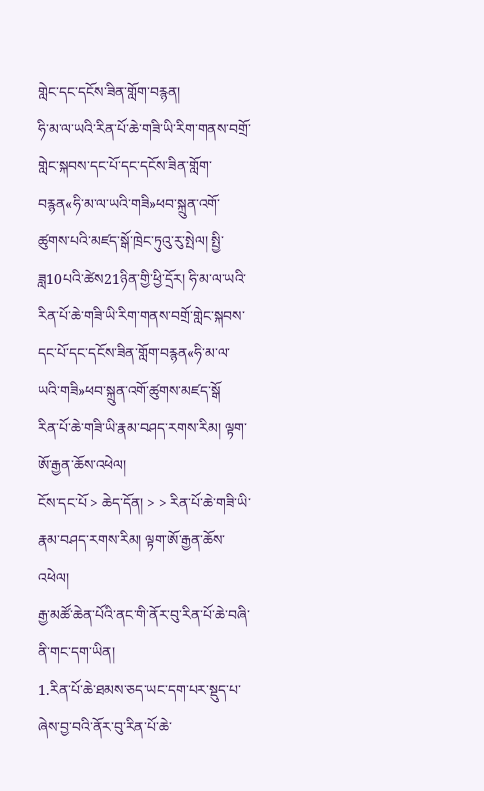གླེང་དང་དངོས་ཟིན་གློག་བརྙན།
ཧི་མ་ལ་ཡའི་རིན་པོ་ཆེ་གཟི་ཡི་རིག་གནས་བགྲོ་གླེང་སྐབས་དང་པོ་དང་དངོས་ཟིན་གློག་བརྙན«ཧི་མ་ལ་ཡའི་གཟི»ཕབ་སྐྲུན་འགོ་ཚུགས་པའི་མཛད་སྒོ་ཁྲེང་ཏུའུ་རུ་སྤེལ། སྤྱི་ཟླ10པའི་ཚེས21ཉིན་གྱི་ཕྱི་དྲོར། ཧི་མ་ལ་ཡའི་རིན་པོ་ཆེ་གཟི་ཡི་རིག་གནས་བགྲོ་གླེང་སྐབས་དང་པོ་དང་དངོས་ཟིན་གློག་བརྙན«ཧི་མ་ལ་ཡའི་གཟི»ཕབ་སྐྲུན་འགོ་ཚུགས་མཛད་སྒོ
རིན་པོ་ཆེ་གཟི་ཡི་རྣམ་བཤད་རགས་རིམ། ལྟག་ཨོ་རྒྱན་ཆོས་འཕེལ།
ངོས་དང་པོ > ཆེད་དོན། > > རིན་པོ་ཆེ་གཟི་ཡི་རྣམ་བཤད་རགས་རིམ། ལྟག་ཨོ་རྒྱན་ཆོས་འཕེལ།
རྒྱ་མཚོ་ཆེན་པོའི་ནང་གི་ནོར་བུ་རིན་པོ་ཆེ་བཞི་ནི་གང་དག་ཡིན།
1.རིན་པོ་ཆེ་ཐམས་ཅད་ཡང་དག་པར་སྡུད་པ་ཞེས་བྱ་བའི་ནོར་བུ་རིན་པོ་ཆེ་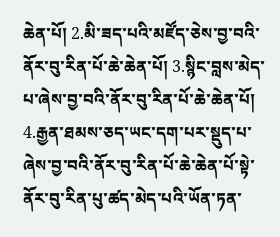ཆེན་པོ། 2.མི་ཟད་པའི་མཛོད་ཅེས་བྱ་བའི་ནོར་བུ་རིན་པོ་ཆེ་ཆེན་པོ། 3.སྙིང་བླས་མེད་པ་ཞེས་བྱ་བའི་ནོར་བུ་རིན་པོ་ཆེ་ཆེན་པོ། 4.རྒྱན་ཐམས་ཅད་ཡང་དག་པར་སྡུད་པ་ཞེས་བྱ་བའི་ནོར་བུ་རིན་པོ་ཆེ་ཆེན་པོ་སྟེ་ནོར་བུ་རིན་པུ་ཚད་མེད་པའི་ཡོན་ཏན་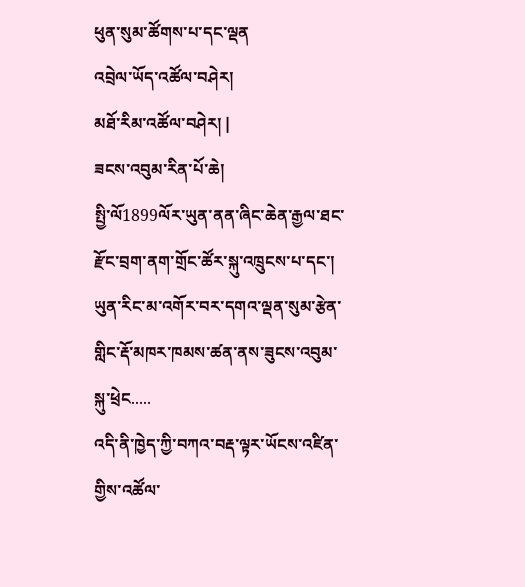ཕུན་སུམ་ཚོགས་པ་དང་ལྡན
འབྲེལ་ཡོད་འཚོལ་བཤེར།
མཐོ་རིམ་འཚོལ་བཤེར། |
ཟངས་འབུམ་རིན་པོ་ཆེ།
སྤྱི་ལོ1899ལོར་ཡུན་ནན་ཞིང་ཆེན་རྒྱལ་ཐང་རྫོང་བྲག་ནག་གྲོང་ཚོར་སྐུ་འཁྲུངས་པ་དང་། ཡུན་རིང་མ་འགོར་བར་དགའ་ལྡན་སུམ་རྩེན་གླིང་རྡོ་མཁར་ཁམས་ཚན་ནས་ཟུངས་འབུམ་སྐུ་ཕྲེང.....
འདི་ནི་ཁྱེད་ཀྱི་བཀའ་བརྡ་ལྟར་ཡོངས་འཛིན་གྱིས་འཚོལ་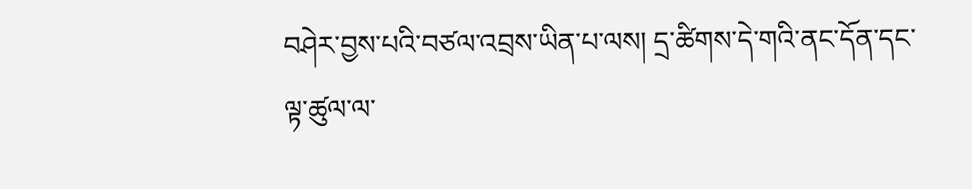བཤེར་བྱས་པའི་བཙལ་འབྲས་ཡིན་པ་ལས། དྲ་ཚིགས་དེ་གའི་ནང་དོན་དང་ལྟ་ཚུལ་ལ་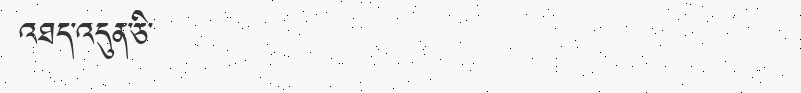འཐད་འདུན་ཅི་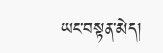ཡང་བསྟན་མེད།